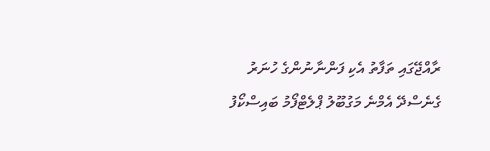ރާއްޖޭގައި ތަފާތު އެކި ފަންނާނުންގެ ހުނަރު ގެނެސްދޭ އެމްނެ މަގުބޫލު ޕްލެޓްފޯމު ބައިސްކޯފު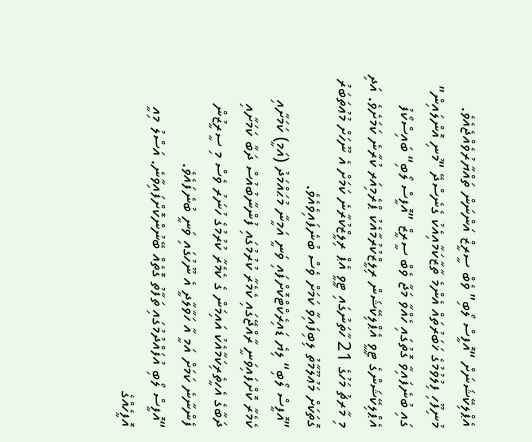އެޕްލިކޭޝަނަށް “އޮފީސް ލޯބި” ވެބް ސީރީޒް އަންނަން ތައްޔާރުވެއްޖެއެވެ.
މުނިފޫހި ފިލުވުމުގެ ޚަބަރުތައް އެންމެ ތާޒާކަމާއިއެކު ގެނެސްދޭ “މުނި އޮންލައިން” ގައި ބުނެފައިވާ ގޮތުގައި ހެއްވާ މަޖާ ވެބް ސީރީޒް ”އޮފީސް ލޯބި“ ބައިސްކޯފު އެޕްލިކޭޝަންގެ ޓީވީ އެޕްލިކޭޝަން ރިލީޒްކުރުމާއެކު ޕްރެމިއަރ ކުރާނެ ކަމަށެވެ. އަދި މި މާރޗު މަހުގެ 21 ހާތަނުގައި ޓީވީ އެޕް ރިލީޒްކުރާނެ ކަމަށް އެ ނޫހަށް މުޢުތަބަރު ގޮތަކަށް މަޢުލޫމާތު ލިބިފައިވާ ކަމަށް ވެސް ބުނެފައިވެއެވެ.
”އޮފީސް ލޯބި“ ލިޔެ ޑައިރެކްޓްކޮށްފައި ވަނީ އަމީނާ މުޙައްމަދު (އަމީ) ކަމަށާއި ކެމެރާ ކޮށްފައިވަނީ ރާއްޖޭގައި ކެމެރާ ކުރުމުގައި ފުންނާބުއުސް ދަބާ ކަމަށާއި ދަބާގެ އެހީތެރިކަމާއެކު އައިމަން ގެ ކެމެރާ ކުރުމުގެ ހުނަރު ވެސް މި ސީރީޒުން ފެންނާނެ ކަމަށް އަމީ އާ ހަވާލާދީ އެ ނޫހުގައި ވަނީ ބުނެފައެވެ.
“އޮފީސް ލޯބި އުފައްދުމުގައި ތަފާތު ގޮތެއް ބޭނުންކޮށްފައިވާނެ. އަސްލު މިއީ އޮފީހެއްގެ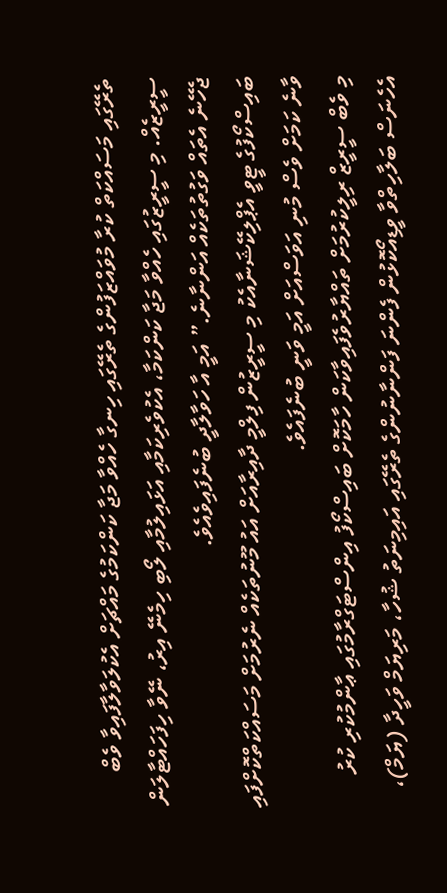ތެރޭގައި މަސައްކަތް ކުރާ މުވައްޒަފުންގެ ތެރޭގައި ހިނގާ ހެއްވާ މަޖާ ކަންކަމުގެ މައްޗަށް އެކުލަވާލާފައިވާ ވެބް ސީރީޒެއް. މި ސީރީޒުގައި ހެއްވާ މަޖާ ކަންކަމާ، އެކުވެރިކަމާއި އަޅައިލުމާއި ލޯބި ހިމެނޭ އިރު، ނޭވާ ހިފަހައްޓާލަން ޖެހޭނެ އެތައް ވަގުތުތަކެއް އަންނާނެ.” އަމީ އާ ހަވާލާދީ ބުނެފައިވެއެވެ.
ބައިސްކޯފުގެ ޓީވީ އެޕްލިކޭޝަނާއެކު މި ސީރީޒުން ފިލްމީ ދާއިރާއަށް އައު މޫނުތަކެއް ނެރުމަށް މަސައްކަތްކޮށްފައި ވާނެ ކަމަށް ވެސް މުނި އަވަސްއަށް އަމީ ވަނީ ބުނެފައެވެ.
މި ވެބް ސީރީޒް ރިލީކުރުމަށް ތައްޔާރުވެފައިވާކަން ހާމަކޮށް ބައިސްކޯފު އިންސްޓަގްރާމުގައި ޢާންމުކުރި ކުރު އެހެނަސް ބަލާހިތްވާ ވީޑިއޯކޮޅުން ފެންނަ ފަންނާނުންގެ ތެރޭގައި އައިމިނަތު ޝުހާ، މަރިޔަމް ވަހީދާ (ޔަމް)،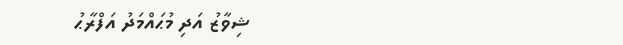ޝިވާޒު އަދި މުޙައްމަދު އަފްރާޙު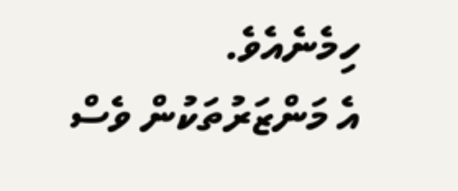ހިމެނެއެވެ.
އެ މަންޒަރުތަކުން ވެސް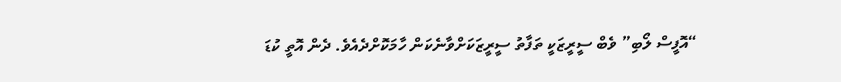“އޮފީސް ލޯބި” ވެބް ސީރީޒަކީ ތަފާތު ސީރީޒަކަށްވާނެކަން ހާމަކޮށްދެއެވެ. ދެން އޮތީ ކުޑަ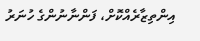އިންތިޒާރެއްކޮށް، ފަންނާނުންގެ ހުނަރު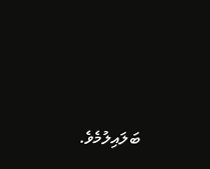ބަލައިލުމެވެ.